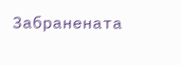Забранената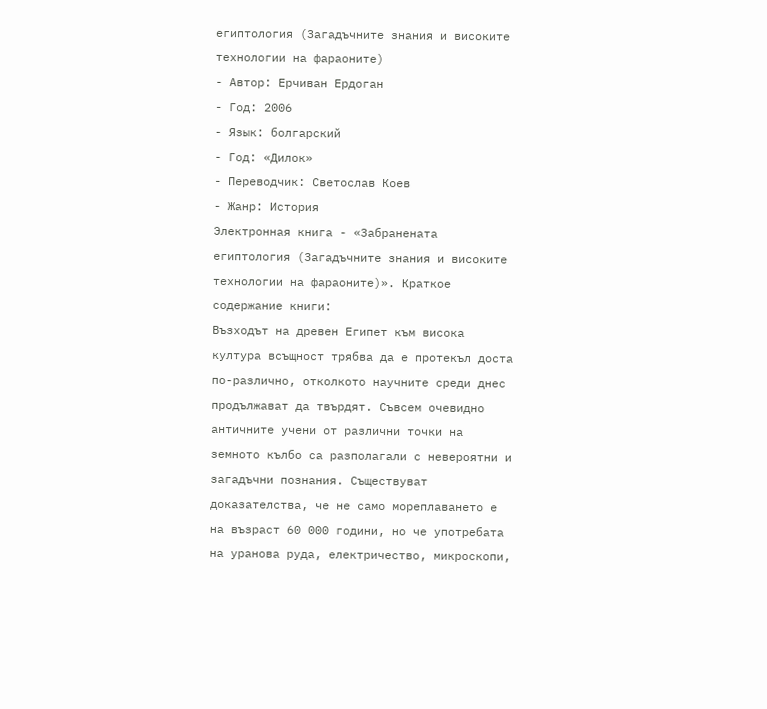египтология (Загадъчните знания и високите технологии на фараоните)
- Автор: Ерчиван Ердоган
- Год: 2006
- Язык: болгарский
- Год: «Дилок»
- Переводчик: Светослав Коев
- Жанр: История
Электронная книга - «Забранената египтология (Загадъчните знания и високите технологии на фараоните)». Краткое содержание книги:
Възходът на древен Египет към висока култура всъщност трябва да е протекъл доста по-различно, отколкото научните среди днес продължават да твърдят. Съвсем очевидно античните учени от различни точки на земното кълбо са разполагали с невероятни и загадъчни познания. Съществуват доказателства, че не само мореплаването е на възраст 60 000 години, но че употребата на уранова руда, електричество, микроскопи,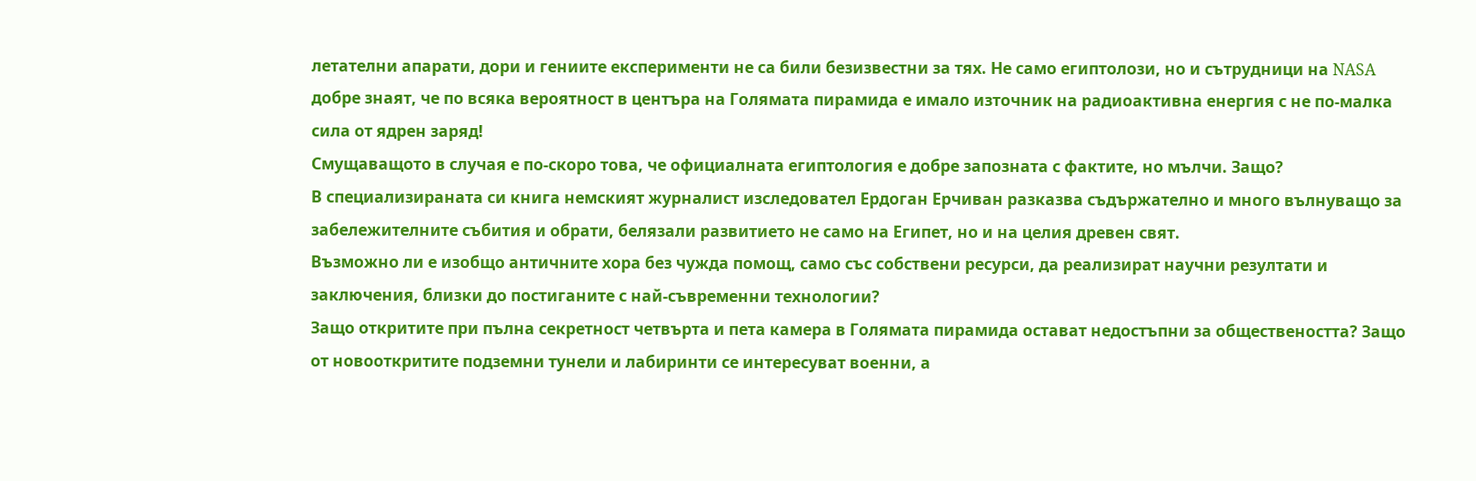летателни апарати, дори и гениите експерименти не са били безизвестни за тях. Не само египтолози, но и сътрудници на NASA добре знаят, че по всяка вероятност в центъра на Голямата пирамида е имало източник на радиоактивна енергия с не по-малка сила от ядрен заряд!
Смущаващото в случая е по-скоро това, че официалната египтология е добре запозната с фактите, но мълчи. Защо?
В специализираната си книга немският журналист изследовател Ердоган Ерчиван разказва съдържателно и много вълнуващо за забележителните събития и обрати, белязали развитието не само на Египет, но и на целия древен свят.
Възможно ли е изобщо античните хора без чужда помощ, само със собствени ресурси, да реализират научни резултати и заключения, близки до постиганите с най-съвременни технологии?
Защо откритите при пълна секретност четвърта и пета камера в Голямата пирамида остават недостъпни за обществеността? Защо от новооткритите подземни тунели и лабиринти се интересуват военни, а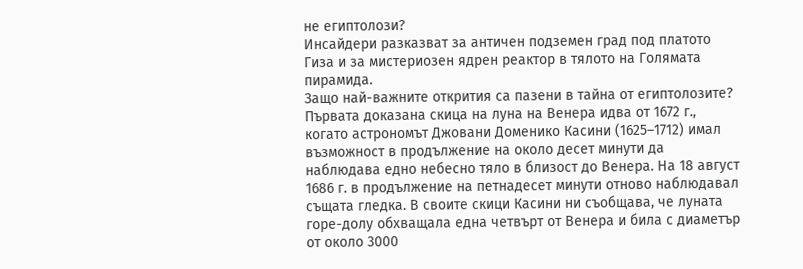не египтолози?
Инсайдери разказват за античен подземен град под платото Гиза и за мистериозен ядрен реактор в тялото на Голямата пирамида.
Защо най-важните открития са пазени в тайна от египтолозите?
Първата доказана скица на луна на Венера идва от 1672 г., когато астрономът Джовани Доменико Касини (1625–1712) имал възможност в продължение на около десет минути да наблюдава едно небесно тяло в близост до Венера. На 18 август 1686 г. в продължение на петнадесет минути отново наблюдавал същата гледка. В своите скици Касини ни съобщава, че луната горе-долу обхващала една четвърт от Венера и била с диаметър от около 3000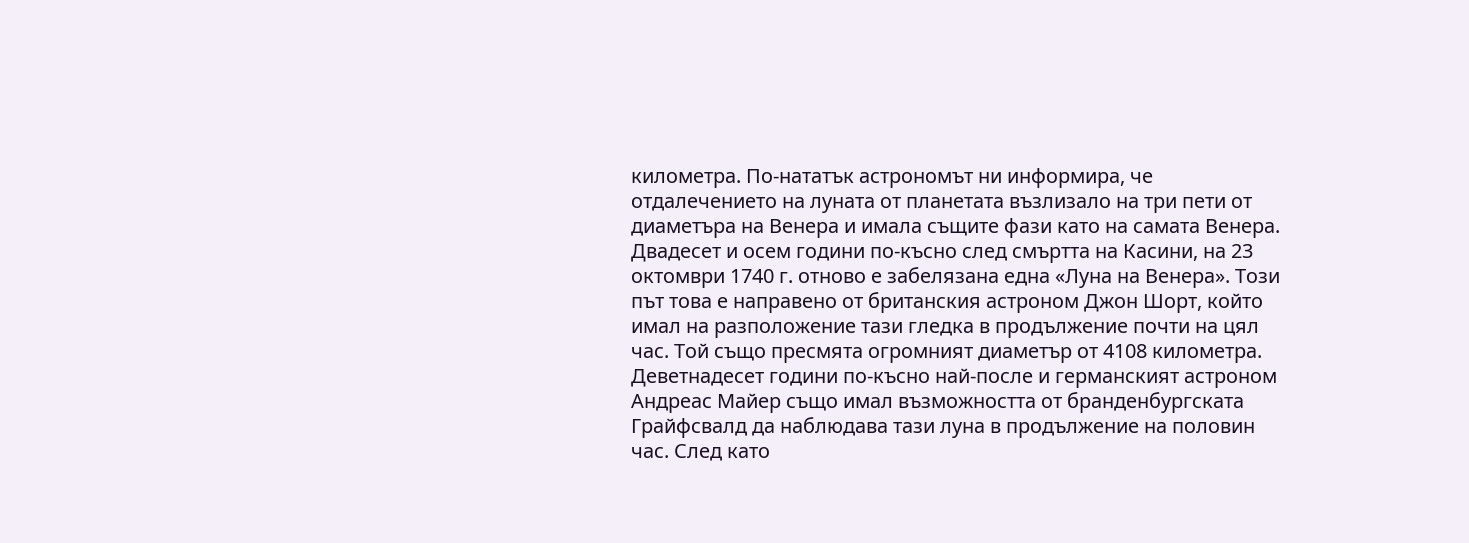километра. По-нататък астрономът ни информира, че отдалечението на луната от планетата възлизало на три пети от диаметъра на Венера и имала същите фази като на самата Венера.
Двадесет и осем години по-късно след смъртта на Касини, на 23 октомври 1740 г. отново е забелязана една «Луна на Венера». Този път това е направено от британския астроном Джон Шорт, който имал на разположение тази гледка в продължение почти на цял час. Той също пресмята огромният диаметър от 4108 километра.
Деветнадесет години по-късно най-после и германският астроном Андреас Майер също имал възможността от бранденбургската Грайфсвалд да наблюдава тази луна в продължение на половин час. След като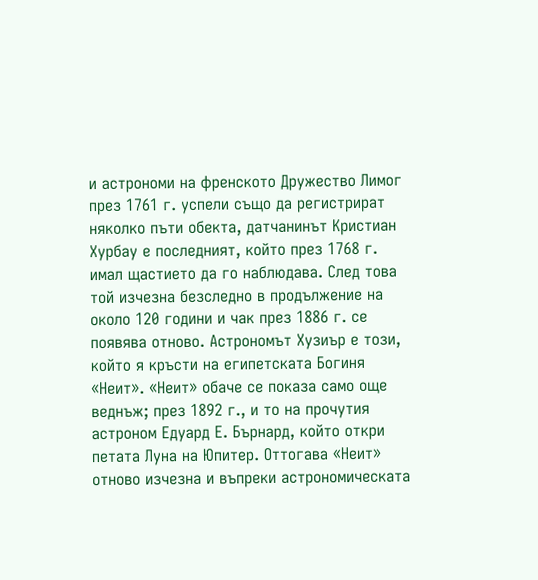и астрономи на френското Дружество Лимог през 1761 г. успели също да регистрират няколко пъти обекта, датчанинът Кристиан Хурбау е последният, който през 1768 г. имал щастието да го наблюдава. След това той изчезна безследно в продължение на около 120 години и чак през 1886 г. се появява отново. Астрономът Хузиър е този, който я кръсти на египетската Богиня «Неит». «Неит» обаче се показа само още веднъж; през 1892 г., и то на прочутия астроном Едуард Е. Бърнард, който откри петата Луна на Юпитер. Оттогава «Неит» отново изчезна и въпреки астрономическата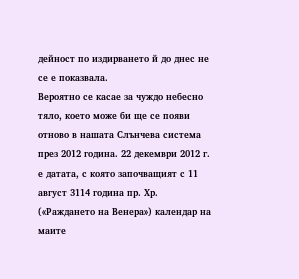дейност по издирването й до днес не се е показвала.
Вероятно се касае за чуждо небесно тяло, което може би ще се появи отново в нашата Слънчева система през 2012 година. 22 декември 2012 г. е датата, с която започващият с 11 август 3114 година пр. Хр. («Раждането на Венера») календар на маите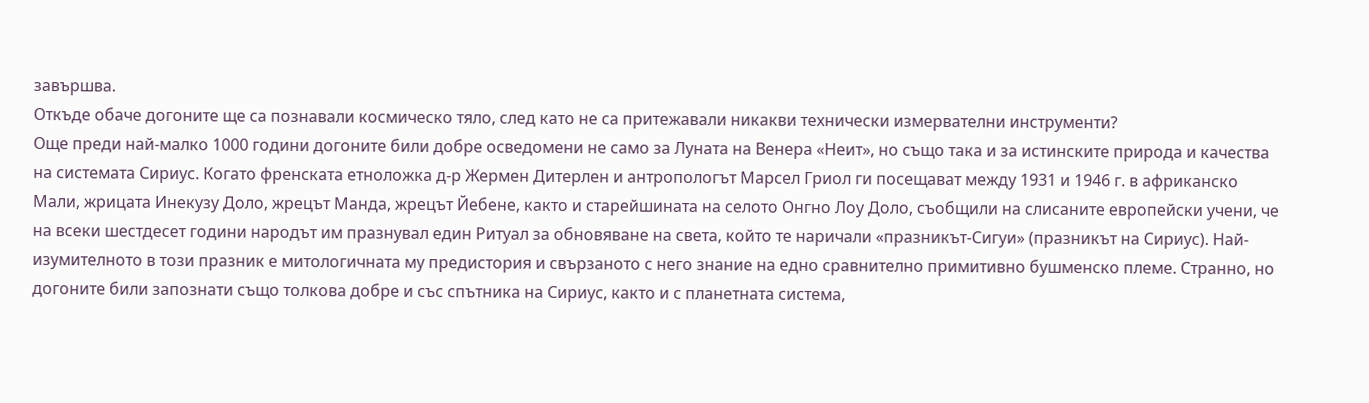завършва.
Откъде обаче догоните ще са познавали космическо тяло, след като не са притежавали никакви технически измервателни инструменти?
Още преди най-малко 1000 години догоните били добре осведомени не само за Луната на Венера «Неит», но също така и за истинските природа и качества на системата Сириус. Когато френската етноложка д-р Жермен Дитерлен и антропологът Марсел Гриол ги посещават между 1931 и 1946 г. в африканско Мали, жрицата Инекузу Доло, жрецът Манда, жрецът Йебене, както и старейшината на селото Онгно Лоу Доло, съобщили на слисаните европейски учени, че на всеки шестдесет години народът им празнувал един Ритуал за обновяване на света, който те наричали «празникът-Сигуи» (празникът на Сириус). Най-изумителното в този празник е митологичната му предистория и свързаното с него знание на едно сравнително примитивно бушменско племе. Странно, но догоните били запознати също толкова добре и със спътника на Сириус, както и с планетната система,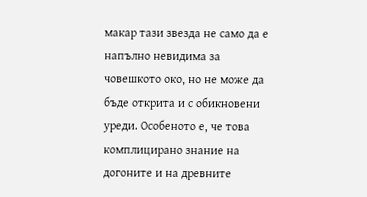макар тази звезда не само да е напълно невидима за човешкото око, но не може да бъде открита и с обикновени уреди. Особеното е, че това комплицирано знание на догоните и на древните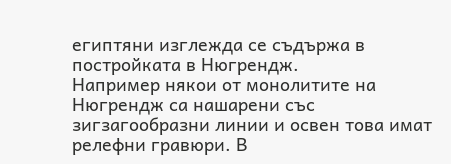египтяни изглежда се съдържа в постройката в Нюгрендж.
Например някои от монолитите на Нюгрендж са нашарени със зигзагообразни линии и освен това имат релефни гравюри. В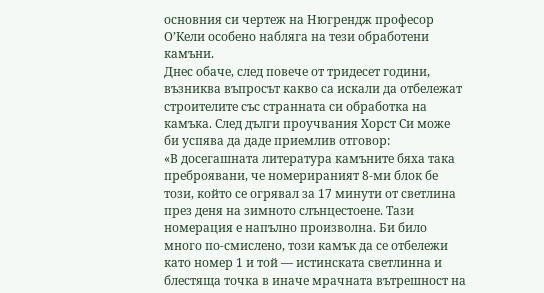основния си чертеж на Нюгрендж професор О’Кели особено набляга на тези обработени камъни.
Днес обаче, след повече от тридесет години, възниква въпросът какво са искали да отбележат строителите със странната си обработка на камъка. След дълги проучвания Хорст Си може би успява да даде приемлив отговор:
«В досегашната литература камъните бяха така преброявани, че номерираният 8-ми блок бе този, който се огрявал за 17 минути от светлина през деня на зимното слънцестоене. Тази номерация е напълно произволна. Би било много по-смислено, този камък да се отбележи като номер 1 и той — истинската светлинна и блестяща точка в иначе мрачната вътрешност на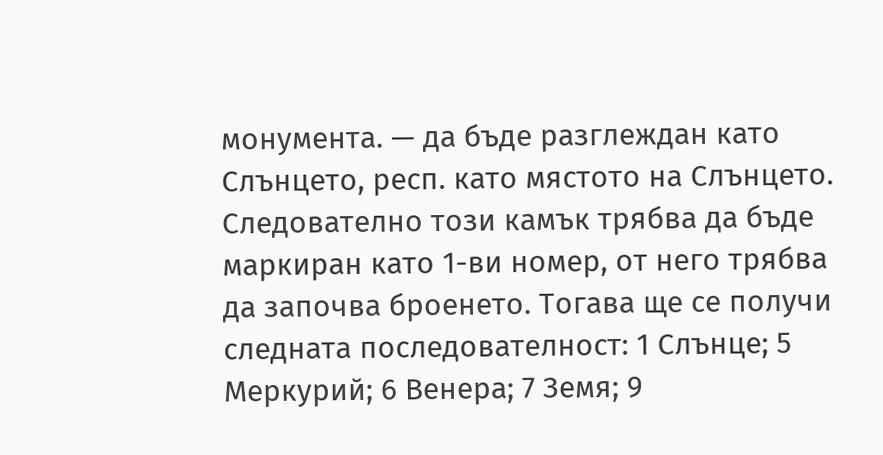монумента. — да бъде разглеждан като Слънцето, респ. като мястото на Слънцето. Следователно този камък трябва да бъде маркиран като 1-ви номер, от него трябва да започва броенето. Тогава ще се получи следната последователност: 1 Слънце; 5 Меркурий; 6 Венера; 7 Земя; 9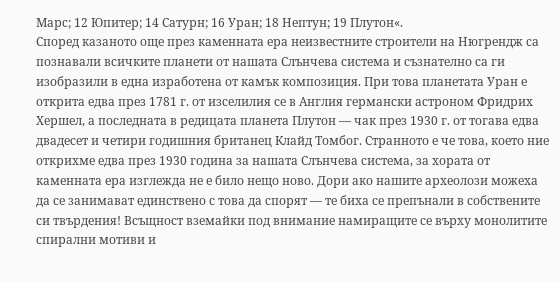Марс; 12 Юпитер; 14 Сатурн; 16 Уран; 18 Нептун; 19 Плутон«.
Според казаното още през каменната ера неизвестните строители на Нюгрендж са познавали всичките планети от нашата Слънчева система и съзнателно са ги изобразили в една изработена от камък композиция. При това планетата Уран е открита едва през 1781 г. от изселилия се в Англия германски астроном Фридрих Хершел, а последната в редицата планета Плутон — чак през 1930 г. от тогава едва двадесет и четири годишния британец Клайд Томбог. Странното е че това, което ние открихме едва през 1930 година за нашата Слънчева система, за хората от каменната ера изглежда не е било нещо ново. Дори ако нашите археолози можеха да се занимават единствено с това да спорят — те биха се препънали в собствените си твърдения! Всъщност вземайки под внимание намиращите се върху монолитите спирални мотиви и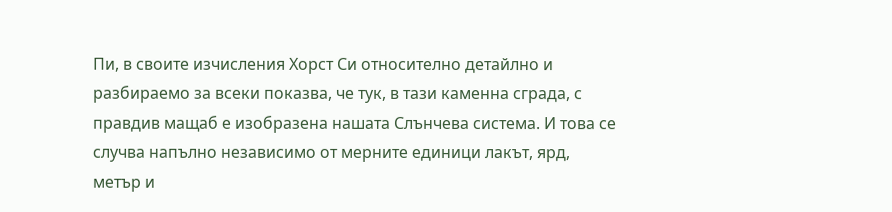Пи, в своите изчисления Хорст Си относително детайлно и разбираемо за всеки показва, че тук, в тази каменна сграда, с правдив мащаб е изобразена нашата Слънчева система. И това се случва напълно независимо от мерните единици лакът, ярд, метър и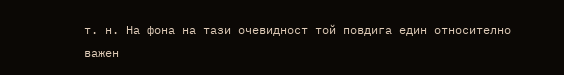т. н. На фона на тази очевидност той повдига един относително важен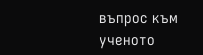въпрос към ученото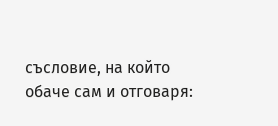съсловие, на който обаче сам и отговаря: